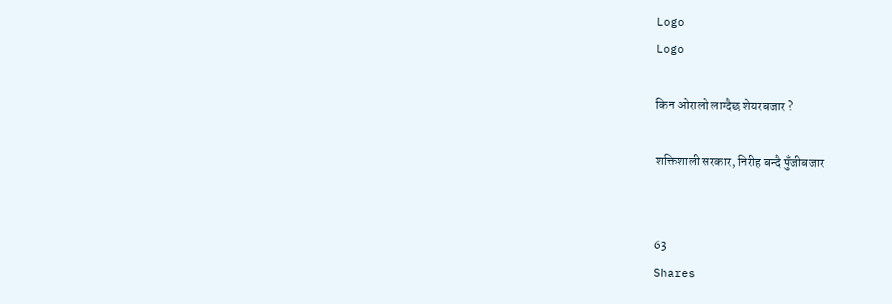Logo
Logo

किन ओरालो लाग्दैछ शेयरबजार ?

शक्तिशाली सरकार, निरीह बन्दै पुँजीबजार


63
Shares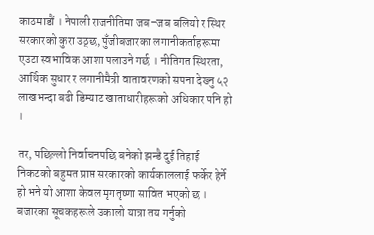काठमाडौं । नेपाली राजनीतिमा जब–जब बलियो र स्थिर सरकारको कुरा उठ्छ, पुँजीबजारका लगानीकर्ताहरूमा एउटा स्वभाविक आशा पलाउने गर्छ । नीतिगत स्थिरता, आर्थिक सुधार र लगानीमैत्री वातावरणको सपना देख्नु ५२ लाखभन्दा बढी डिम्याट खाताधारीहरूको अधिकार पनि हो ।

तर, पछिल्लो निर्वाचनपछि बनेको झन्डै दुई तिहाई निकटको बहुमत प्राप्त सरकारको कार्यकाललाई फर्केर हेर्ने हो भने यो आशा केवल मृगतृष्णा सावित भएको छ । बजारका सूचकहरूले उकालो यात्रा तय गर्नुको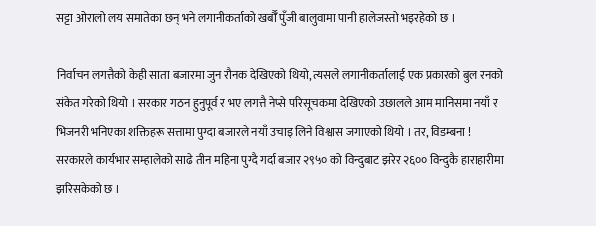सट्टा ओरालो लय समातेका छन् भने लगानीकर्ताको खर्बौँ पुँजी बालुवामा पानी हालेजस्तो भइरहेको छ ।

निर्वाचन लगत्तैको केही साता बजारमा जुन रौनक देखिएको थियो, त्यसले लगानीकर्तालाई एक प्रकारको बुल रनको संकेत गरेको थियो । सरकार गठन हुनुपूर्व र भए लगत्तै नेप्से परिसूचकमा देखिएको उछालले आम मानिसमा नयाँ र भिजनरी भनिएका शक्तिहरू सत्तामा पुग्दा बजारले नयाँ उचाइ लिने विश्वास जगाएको थियो । तर, विडम्बना ! सरकारले कार्यभार सम्हालेको साढे तीन महिना पुग्दै गर्दा बजार २९५० को विन्दुबाट झरेर २६०० विन्दुकै हाराहारीमा झरिसकेको छ ।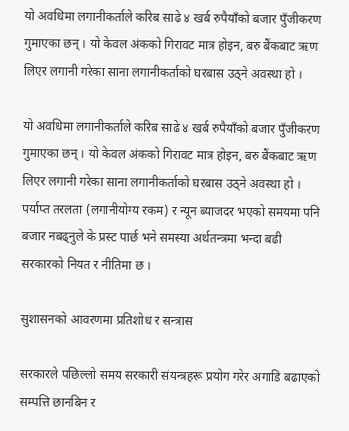यो अवधिमा लगानीकर्ताले करिब साढे ४ खर्ब रुपैयाँको बजार पुँजीकरण गुमाएका छन् । यो केवल अंकको गिरावट मात्र होइन, बरु बैंकबाट ऋण लिएर लगानी गरेका साना लगानीकर्ताको घरबास उठ्ने अवस्था हो ।

यो अवधिमा लगानीकर्ताले करिब साढे ४ खर्ब रुपैयाँको बजार पुँजीकरण गुमाएका छन् । यो केवल अंकको गिरावट मात्र होइन, बरु बैंकबाट ऋण लिएर लगानी गरेका साना लगानीकर्ताको घरबास उठ्ने अवस्था हो । पर्याप्त तरलता (लगानीयोग्य रकम) र न्यून ब्याजदर भएको समयमा पनि बजार नबढ्नुले के प्रस्ट पार्छ भने समस्या अर्थतन्त्रमा भन्दा बढी सरकारको नियत र नीतिमा छ ।

सुशासनको आवरणमा प्रतिशोध र सन्त्रास

सरकारले पछिल्लो समय सरकारी संयन्त्रहरू प्रयोग गरेर अगाडि बढाएको सम्पत्ति छानबिन र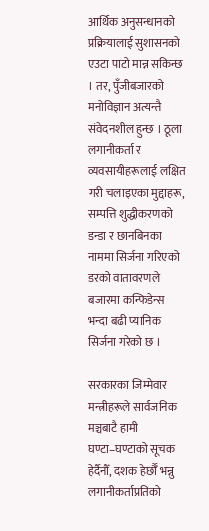आर्थिक अनुसन्धानको प्रक्रियालाई सुशासनको एउटा पाटो मान्न सकिन्छ । तर, पुँजीबजारको मनोविज्ञान अत्यन्तै संवेदनशील हुन्छ । ठूला लगानीकर्ता र व्यवसायीहरूलाई लक्षित गरी चलाइएका मुद्दाहरू, सम्पत्ति शुद्धीकरणको डन्डा र छानबिनका नाममा सिर्जना गरिएको डरको वातावरणले बजारमा कन्फिडेन्स भन्दा बढी प्यानिक सिर्जना गरेको छ ।

सरकारका जिम्मेवार मन्त्रीहरूले सार्वजनिक मञ्चबाटै हामी घण्टा–घण्टाको सूचक हेर्दैनौँ, दशक हेर्छौँ भन्नु लगानीकर्ताप्रतिको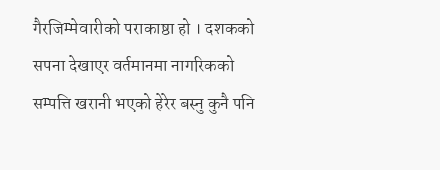गैरजिम्मेवारीको पराकाष्ठा हो । दशकको सपना देखाएर वर्तमानमा नागरिकको सम्पत्ति खरानी भएको हेरेर बस्नु कुनै पनि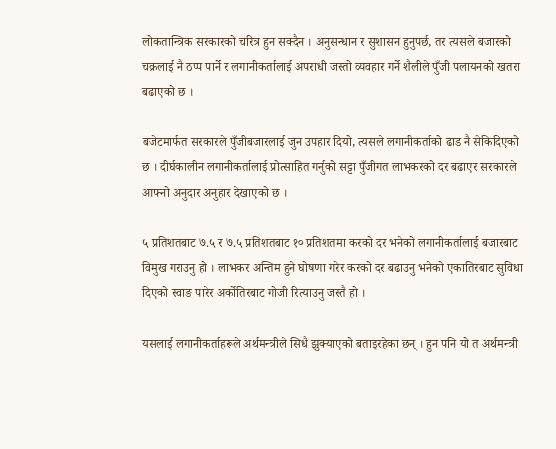लोकतान्त्रिक सरकारको चरित्र हुन सक्दैन । अनुसन्धान र सुशासन हुनुपर्छ, तर त्यसले बजारको चक्रलाई नै ठप्प पार्ने र लगानीकर्तालाई अपराधी जस्तो व्यवहार गर्ने शैलीले पुँजी पलायनको खतरा बढाएको छ ।

बजेटमार्फत सरकारले पुँजीबजारलाई जुन उपहार दियो, त्यसले लगानीकर्ताको ढाड नै सेकिदिएको छ । दीर्घकालीन लगानीकर्तालाई प्रोत्साहित गर्नुको सट्टा पुँजीगत लाभकरको दर बढाएर सरकारले आफ्नो अनुदार अनुहार देखाएको छ ।

५ प्रतिशतबाट ७.५ र ७.५ प्रतिशतबाट १० प्रतिशतमा करको दर भनेको लगानीकर्तालाई बजारबाट विमुख गराउनु हो । लाभकर अन्तिम हुने घोषणा गरेर करको दर बढाउनु भनेको एकातिरबाट सुविधा दिएको स्वाङ पारेर अर्कोतिरबाट गोजी रित्याउनु जस्तै हो ।

यसलाई लगानीकर्ताहरूले अर्थमन्त्रीले सिधै झुक्याएको बताइरहेका छन् । हुन पनि यो त अर्थमन्त्री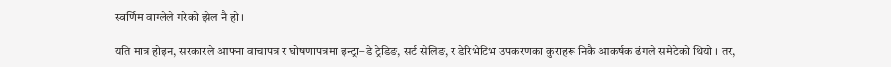स्वर्णिम वाग्लेले गरेको झेल नै हो ।

यति मात्र होइन, सरकारले आफ्ना वाचापत्र र घोषणापत्रमा इन्ट्रा–डे ट्रेडिङ, सर्ट सेलिङ, र डेरिभेटिभ उपकरणका कुराहरू निकै आकर्षक ढंगले समेटेको थियो । तर,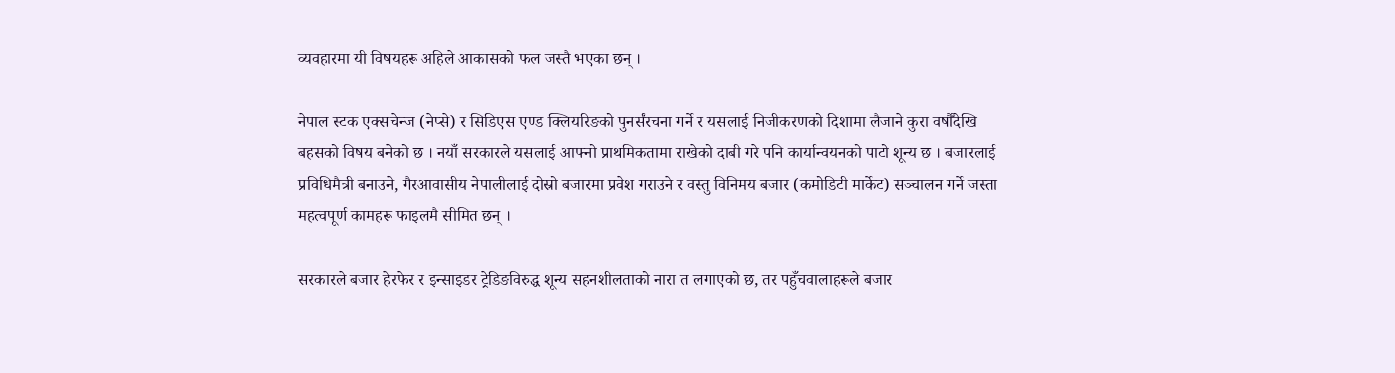व्यवहारमा यी विषयहरू अहिले आकासको फल जस्तै भएका छन् ।

नेपाल स्टक एक्सचेन्ज (नेप्से) र सिडिएस एण्ड क्लियरिङको पुनर्संरचना गर्ने र यसलाई निजीकरणको दिशामा लैजाने कुरा वर्षौँदेखि बहसको विषय बनेको छ । नयाँ सरकारले यसलाई आफ्नो प्राथमिकतामा राखेको दाबी गरे पनि कार्यान्वयनको पाटो शून्य छ । बजारलाई प्रविधिमैत्री बनाउने, गैरआवासीय नेपालीलाई दोस्रो बजारमा प्रवेश गराउने र वस्तु विनिमय बजार (कमोडिटी मार्केट) सञ्चालन गर्ने जस्ता महत्वपूर्ण कामहरू फाइलमै सीमित छन् ।

सरकारले बजार हेरफेर र इन्साइडर ट्रेडिङविरुद्ध शून्य सहनशीलताको नारा त लगाएको छ, तर पहुँचवालाहरूले बजार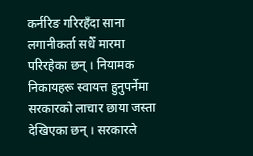कर्नरिङ गरिरहँदा साना लगानीकर्ता सधैँ मारमा परिरहेका छन् । नियामक निकायहरू स्वायत्त हुनुपर्नेमा सरकारको लाचार छाया जस्ता देखिएका छन् । सरकारले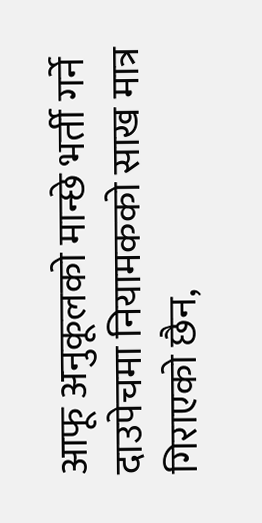आफू अनुकूलको मान्छे भर्ती गर्ने दाउपेचमा नियामकको साख मात्र गिराएको छैन,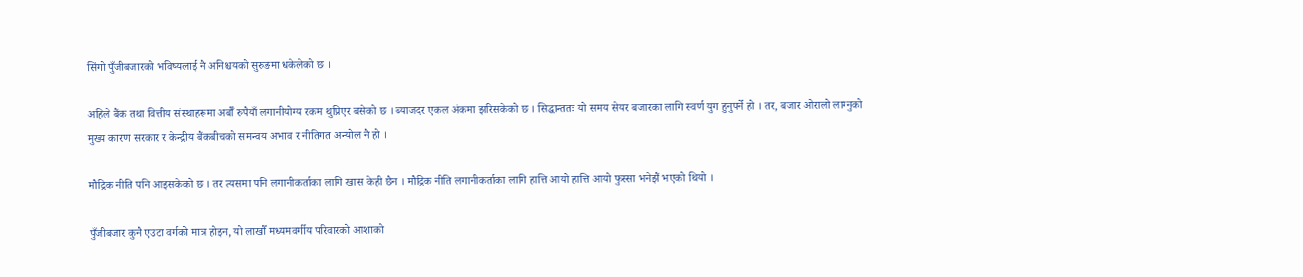सिंगो पुँजीबजारको भविष्यलाई नै अनिश्चयको सुरुङमा धकेलेको छ ।

अहिले बैंक तथा वित्तीय संस्थाहरूमा अर्बौँ रुपैयाँ लगानीयोग्य रकम थुप्रिएर बसेको छ । ब्याजदर एकल अंकमा झरिसकेको छ । सिद्धान्ततः यो समय सेयर बजारका लागि स्वर्ण युग हुनुपर्ने हो । तर, बजार ओरालो लाग्नुको मुख्य कारण सरकार र केन्द्रीय बैंकबीचको समन्वय अभाव र नीतिगत अन्योल नै हो ।

मौद्रिक नीति पनि आइसकेको छ । तर त्यसमा पनि लगानीकर्ताका लागि खास केही छैन । मौद्रिक नीति लगानीकर्ताका लागि हात्ति आयो हात्ति आयो फुस्सा भनेझैं भएको थियो ।

पुँजीबजार कुनै एउटा वर्गको मात्र होइन, यो लाखौँ मध्यमवर्गीय परिवारको आशाको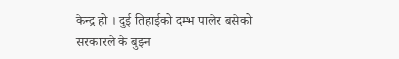केन्द्र हो । दुई तिहाईको दम्भ पालेर बसेको सरकारले के बुझ्न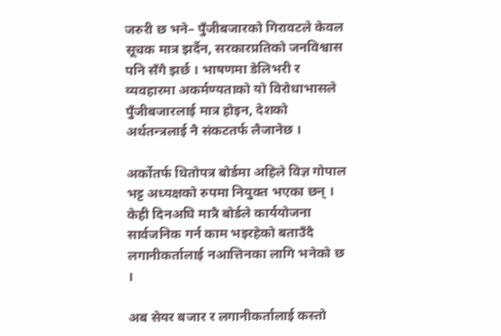जरुरी छ भने– पुँजीबजारको गिरावटले केवल सूचक मात्र झर्दैन, सरकारप्रतिको जनविश्वास पनि सँगै झर्छ । भाषणमा डेलिभरी र व्यवहारमा अकर्मण्यताको यो विरोधाभासले पुँजीबजारलाई मात्र होइन, देशको अर्थतन्त्रलाई नै संकटतर्फ लैजानेछ ।

अर्कोतर्फ धितोपत्र बोर्डमा अहिले विज्ञ गोपाल भट्ट अध्यक्षको रुपमा नियुक्त भएका छन् । केही दिनअघि मात्रै बोर्डले कार्ययोजना सार्वजनिक गर्न काम भइरहेको बताउँदै लगानीकर्तालाई नआत्तिनका लागि भनेको छ ।

अब सेयर बजार र लगानीकर्तालाई कस्तो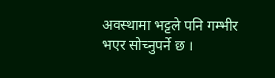अवस्थामा भट्टले पनि गम्भीर भएर सोच्नुपर्ने छ ।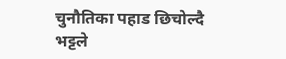चुनौतिका पहाड छिचोल्दै भट्टले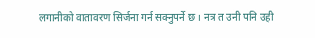लगानीको वातावरण सिर्जना गर्न सक्नुपर्ने छ । नत्र त उनी पनि उही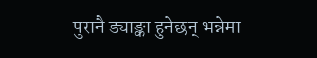पुरानै ड्याङ्का हुनेछन् भन्नेमा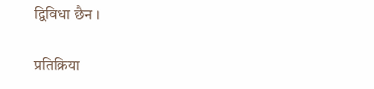द्विविधा छैन ।

प्रतिक्रिया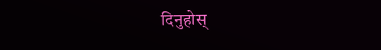दिनुहोस्